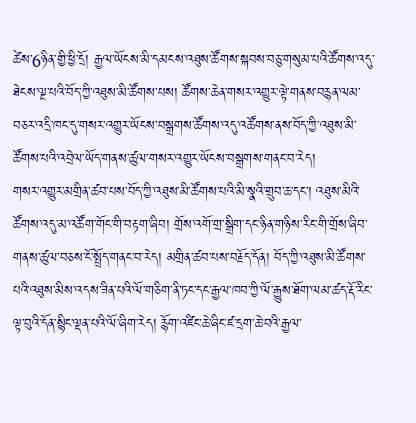ཚེས་6ཉིན་གྱི་ཕྱི་དྲོ། རྒྱལ་ཡོངས་མི་དམངས་འཐུས་ཚོགས་སྐབས་བཅུ་གསུམ་པའི་ཚོགས་འདུ་ཐེངས་ལྔ་པའི་བོད་ཀྱི་འཐུས་མི་ཚོགས་པས། ཚོགས་ཆེན་གསར་འགྱུར་ལྟེ་གནས་བརྙན་ལམ་བཅར་འདྲི་ཁང་དུ་གསར་འགྱུར་ཡོངས་བསྒྲགས་ཚོགས་འདུ་འཚོགས་ནས་བོད་ཀྱི་འཐུས་མི་ཚོགས་པའི་འབྲེལ་ཡོད་གནས་ཚུལ་གསར་འགྱུར་ཡོངས་བསྒྲགས་གནང་བ་རེད།
གསར་འགྱུར་མགྲིན་ཚབ་པས་བོད་ཀྱི་འཐུས་མི་ཚོགས་པའི་མི་སྣའི་གྲུབ་ཆ་དང་། འཐུས་མིའི་ཚོགས་འདུ་མ་འཚོག་གོང་གི་བརྟག་ཞིབ། གྲོས་འགོ་གྲ་སྒྲིག་དང་ཉིན་གཉིས་རིང་གི་གྲོས་ཞིབ་གནས་ཚུལ་བཅས་ངོ་སྤྲོད་གནང་བ་རེད། མགྲིན་ཚབ་པས་བརྗོད་དོན། བོད་ཀྱི་འཐུས་མི་ཚོགས་པའི་འཐུས་མིས་འདས་ཟིན་པའི་ལོ་གཅིག་ནི་ཏང་དང་རྒྱལ་ཁབ་ཀྱི་ལོ་རྒྱུས་ཐོག་ལམ་ཚད་རྡོ་རིང་ལྟ་བུའི་དོན་སྙིང་ལྡན་པའི་ལོ་ཞིག་རེད། རྙོག་འཛིང་ཆེ་ཞིང་ཛ་དྲག་ཆེ་བའི་རྒྱལ་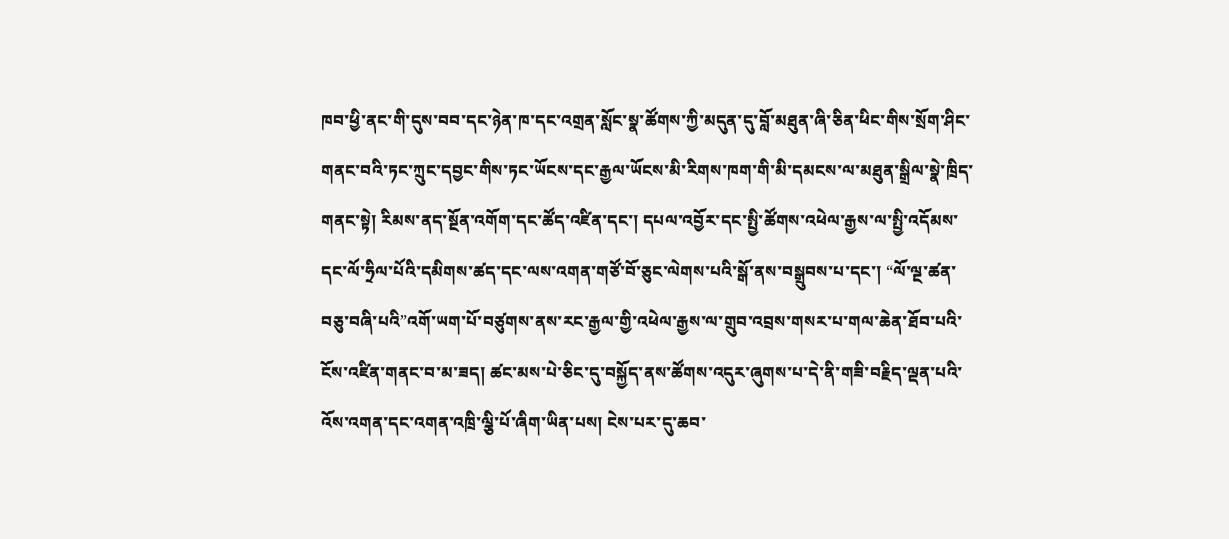ཁབ་ཕྱི་ནང་གི་དུས་བབ་དང་ཉེན་ཁ་དང་འགྲན་སློང་སྣ་ཚོགས་ཀྱི་མདུན་དུ་བློ་མཐུན་ཞི་ཅིན་ཕིང་གིས་སྲོག་ཤིང་གནང་བའི་ཏང་ཀྲུང་དབྱང་གིས་ཏང་ཡོངས་དང་རྒྱལ་ཡོངས་མི་རིགས་ཁག་གི་མི་དམངས་ལ་མཐུན་སྒྲིལ་སྣེ་ཁྲིད་གནང་སྟེ། རིམས་ནད་སྔོན་འགོག་དང་ཚོད་འཛིན་དང་། དཔལ་འབྱོར་དང་སྤྱི་ཚོགས་འཕེལ་རྒྱས་ལ་སྤྱི་འདོམས་དང་ལོ་ཧྲིལ་པོའི་དམིགས་ཚད་དང་ལས་འགན་གཙོ་བོ་ཅུང་ལེགས་པའི་སྒོ་ནས་བསྒྲུབས་པ་དང་། “ལོ་ལྔ་ཚན་བཅུ་བཞི་པའི”འགོ་ཡག་པོ་བཙུགས་ནས་རང་རྒྱལ་གྱི་འཕེལ་རྒྱས་ལ་གྲུབ་འབྲས་གསར་པ་གལ་ཆེན་ཐོབ་པའི་ངོས་འཛིན་གནང་བ་མ་ཟད། ཚང་མས་པེ་ཅིང་དུ་བསྐྱོད་ནས་ཚོགས་འདུར་ཞུགས་པ་དེ་ནི་གཟི་བརྗིད་ལྡན་པའི་འོས་འགན་དང་འགན་འཁྲི་ལྕི་པོ་ཞིག་ཡིན་པས། ངེས་པར་དུ་ཆབ་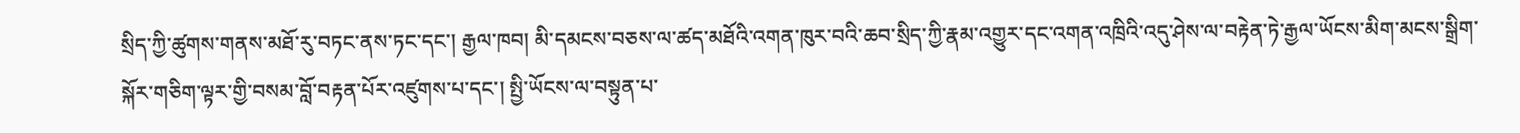སྲིད་ཀྱི་ཚུགས་གནས་མཐོ་རུ་བཏང་ནས་ཏང་དང་། རྒྱལ་ཁབ། མི་དམངས་བཅས་ལ་ཚད་མཐོའི་འགན་ཁུར་བའི་ཆབ་སྲིད་ཀྱི་རྣམ་འགྱུར་དང་འགན་འཁྲིའི་འདུ་ཤེས་ལ་བརྟེན་ཏེ་རྒྱལ་ཡོངས་མིག་མངས་སྒྲིག་སྐོར་གཅིག་ལྟར་གྱི་བསམ་བློ་བརྟན་པོར་འཛུགས་པ་དང་། སྤྱི་ཡོངས་ལ་བསྟུན་པ་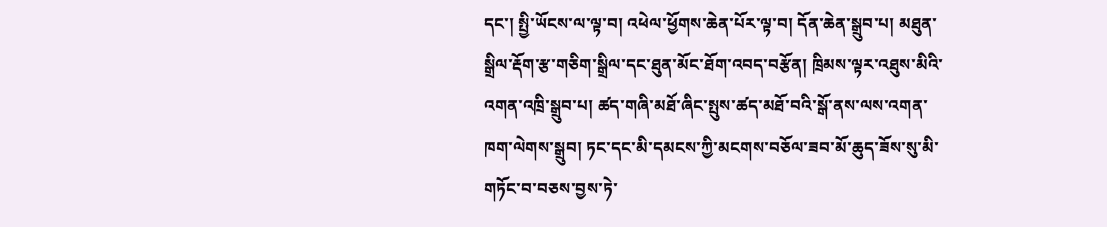དང་། སྤྱི་ཡོངས་ལ་ལྟ་བ། འཕེལ་ཕྱོགས་ཆེན་པོར་ལྟ་བ། དོན་ཆེན་སྒྲུབ་པ། མཐུན་སྒྲིལ་རྡོག་རྩ་གཅིག་སྒྲིལ་དང་ཐུན་མོང་ཐོག་འབད་བརྩོན། ཁྲིམས་ལྟར་འཐུས་མིའི་འགན་འཁྲི་སྒྲུབ་པ། ཚད་གཞི་མཐོ་ཞིང་སྤུས་ཚད་མཐོ་བའི་སྒོ་ནས་ལས་འགན་ཁག་ལེགས་སྒྲུབ། ཏང་དང་མི་དམངས་ཀྱི་མངགས་བཅོལ་ཟབ་མོ་ཆུད་ཟོས་སུ་མི་གཏོང་བ་བཅས་བྱས་ཏེ་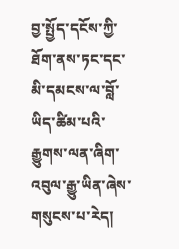བྱ་སྤྱོད་དངོས་ཀྱི་ཐོག་ནས་ཏང་དང་མི་དམངས་ལ་བློ་ཡིད་ཚིམ་པའི་རྒྱུགས་ལན་ཞིག་འབུལ་རྒྱུ་ཡིན་ཞེས་གསུངས་པ་རེད།